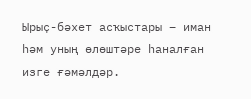Ырыҫ-бәхет асҡыстары – иман һәм уның өлөштәре һаналған изге ғәмәлдәр.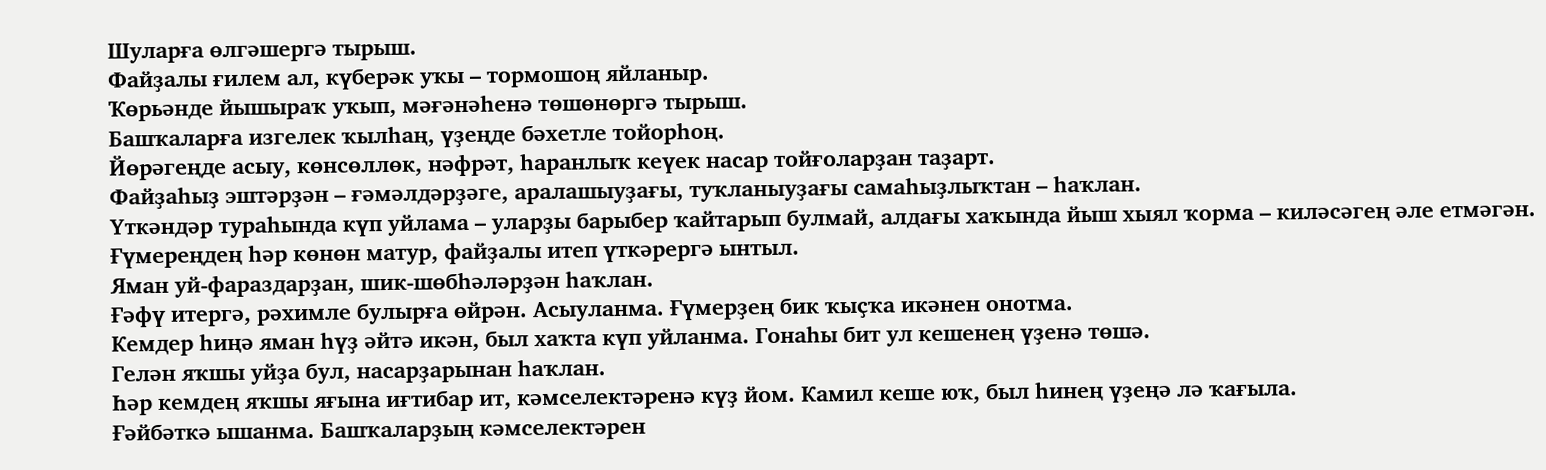Шуларға өлгәшергә тырыш.
Файҙалы ғилем ал, күберәк уҡы – тормошоң яйланыр.
Ҡөрьәнде йышыраҡ уҡып, мәғәнәһенә төшөнөргә тырыш.
Башҡаларға изгелек ҡылһаң, үҙеңде бәхетле тойорһоң.
Йөрәгеңде асыу, көнсөллөк, нәфрәт, һаранлыҡ кеүек насар тойғоларҙан таҙарт.
Файҙаһыҙ эштәрҙән – ғәмәлдәрҙәге, аралашыуҙағы, туҡланыуҙағы самаһыҙлыҡтан – һаҡлан.
Үткәндәр тураһында күп уйлама – уларҙы барыбер ҡайтарып булмай, алдағы хаҡында йыш хыял ҡорма – киләсәгең әле етмәгән. Ғүмереңдең һәр көнөн матур, файҙалы итеп үткәрергә ынтыл.
Яман уй-фараздарҙан, шик-шөбһәләрҙән һаҡлан.
Ғәфү итергә, рәхимле булырға өйрән. Асыуланма. Ғүмерҙең бик ҡыҫҡа икәнен онотма.
Кемдер һиңә яман һүҙ әйтә икән, был хаҡта күп уйланма. Гонаһы бит ул кешенең үҙенә төшә.
Гелән яҡшы уйҙа бул, насарҙарынан һаҡлан.
Һәр кемдең яҡшы яғына иғтибар ит, кәмселектәренә күҙ йом. Камил кеше юҡ, был һинең үҙеңә лә ҡағыла.
Ғәйбәткә ышанма. Башҡаларҙың кәмселектәрен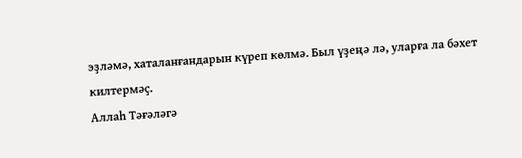эҙләмә, хаталанғандарын күреп көлмә. Был үҙеңә лә, уларға ла бәхет килтермәҫ.
Аллаһ Тәғәләгә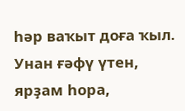һәр ваҡыт доға ҡыл. Унан ғәфү үтен, ярҙам һора,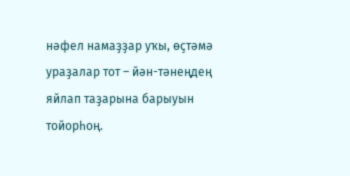нәфел намаҙҙар уҡы, өҫтәмә ураҙалар тот – йән-тәнеңдең яйлап таҙарына барыуын тойорһоң.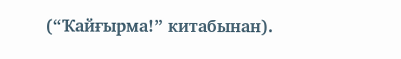(“Ҡайғырма!” китабынан).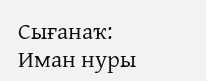Сығанаҡ: Иман нуры